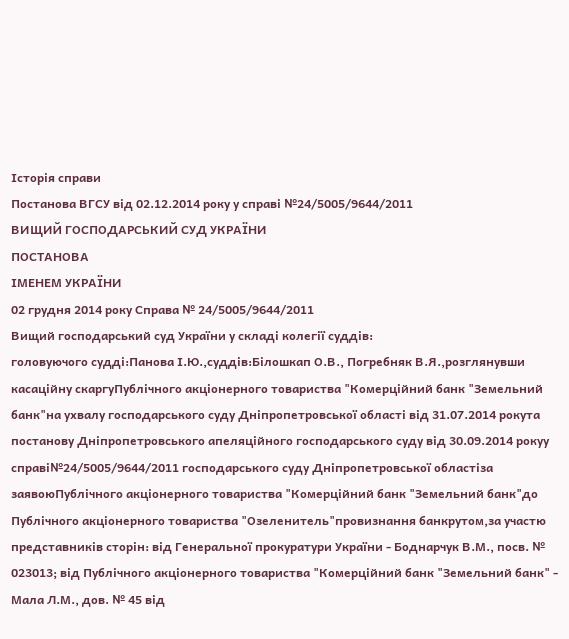Історія справи
Постанова ВГСУ від 02.12.2014 року у справі №24/5005/9644/2011
ВИЩИЙ ГОСПОДАРСЬКИЙ СУД УКРАЇНИ
ПОСТАНОВА
ІМЕНЕМ УКРАЇНИ
02 грудня 2014 року Справа № 24/5005/9644/2011
Вищий господарський суд України у складі колегії суддів:
головуючого судді:Панова І.Ю.,суддів:Білошкап О.В., Погребняк В.Я.,розглянувши касаційну скаргуПублічного акціонерного товариства "Комерційний банк "Земельний банк"на ухвалу господарського суду Дніпропетровської області від 31.07.2014 рокута постанову Дніпропетровського апеляційного господарського суду від 30.09.2014 рокуу справі№24/5005/9644/2011 господарського суду Дніпропетровської областіза заявоюПублічного акціонерного товариства "Комерційний банк "Земельний банк"до Публічного акціонерного товариства "Озеленитель"провизнання банкрутом,за участю представників сторін: від Генеральної прокуратури України - Боднарчук В.М., посв. № 023013; від Публічного акціонерного товариства "Комерційний банк "Земельний банк" - Мала Л.М., дов. № 45 від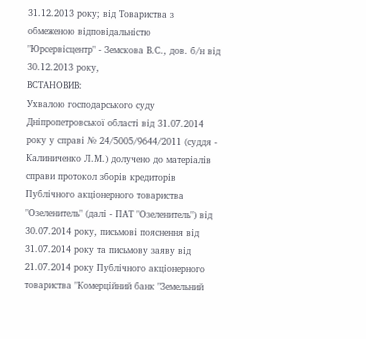31.12.2013 року; від Товариства з обмеженою відповідальністю "Юрсервісцентр" - Земскова В.С., дов. б/н від 30.12.2013 року,
ВСТАНОВИВ:
Ухвалою господарського суду Дніпропетровської області від 31.07.2014 року у справі № 24/5005/9644/2011 (суддя - Калиниченко Л.М.) долучено до матеріалів справи протокол зборів кредиторів Публічного акціонерного товариства "Озеленитель" (далі - ПАТ "Озеленитель") від 30.07.2014 року, письмові пояснення від 31.07.2014 року та письмову заяву від 21.07.2014 року Публічного акціонерного товариства "Комерційний банк "Земельний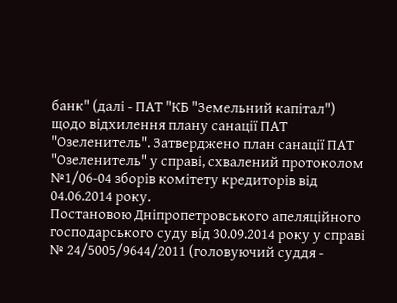банк" (далі - ПАТ "КБ "Земельний капітал") щодо відхилення плану санації ПАТ "Озеленитель". Затверджено план санації ПАТ "Озеленитель" у справі, схвалений протоколом №1/06-04 зборів комітету кредиторів від 04.06.2014 року.
Постановою Дніпропетровського апеляційного господарського суду від 30.09.2014 року у справі № 24/5005/9644/2011 (головуючий суддя -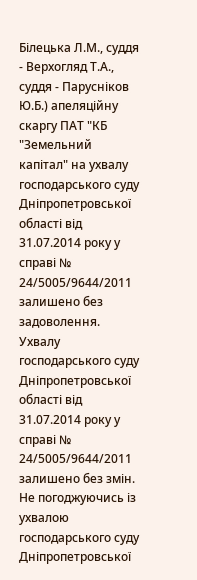Білецька Л.М., суддя - Верхогляд Т.А., суддя - Парусніков Ю.Б.) апеляційну скаргу ПАТ "КБ "Земельний капітал" на ухвалу господарського суду Дніпропетровської області від 31.07.2014 року у справі № 24/5005/9644/2011 залишено без задоволення. Ухвалу господарського суду Дніпропетровської області від 31.07.2014 року у справі № 24/5005/9644/2011 залишено без змін.
Не погоджуючись із ухвалою господарського суду Дніпропетровської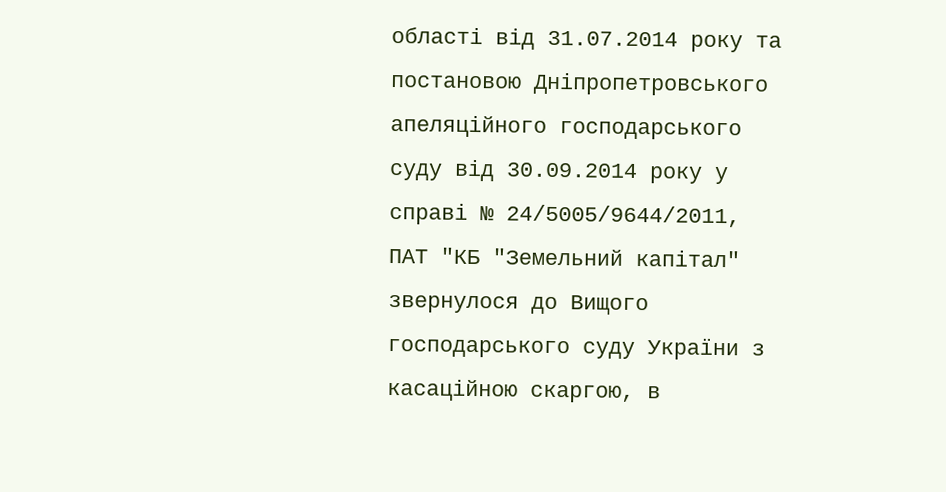області від 31.07.2014 року та постановою Дніпропетровського апеляційного господарського суду від 30.09.2014 року у справі № 24/5005/9644/2011, ПАТ "КБ "Земельний капітал" звернулося до Вищого господарського суду України з касаційною скаргою, в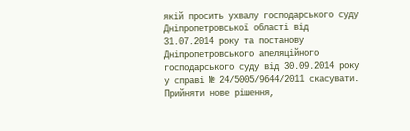якій просить ухвалу господарського суду Дніпропетровської області від 31.07.2014 року та постанову Дніпропетровського апеляційного господарського суду від 30.09.2014 року у справі № 24/5005/9644/2011 скасувати. Прийняти нове рішення,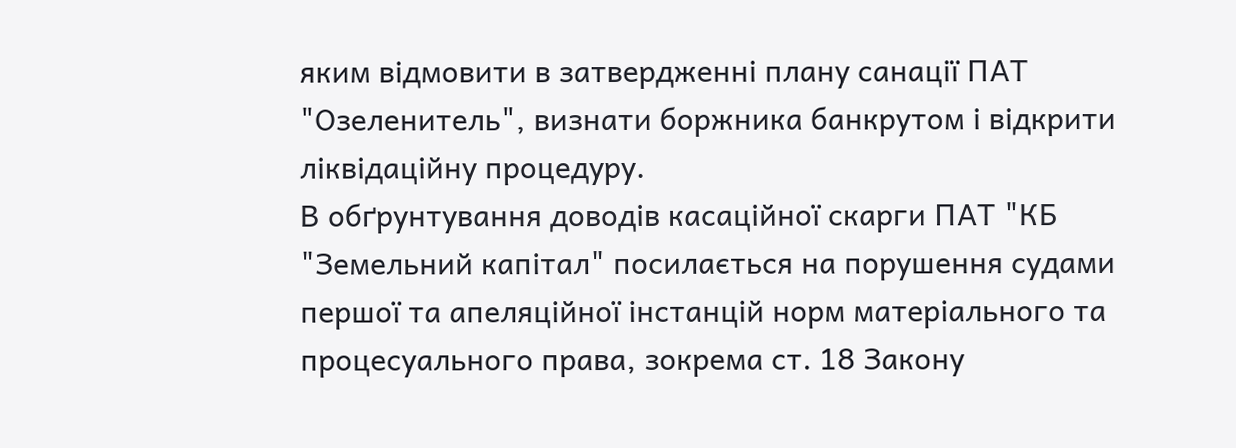яким відмовити в затвердженні плану санації ПАТ "Озеленитель", визнати боржника банкрутом і відкрити ліквідаційну процедуру.
В обґрунтування доводів касаційної скарги ПАТ "КБ "Земельний капітал" посилається на порушення судами першої та апеляційної інстанцій норм матеріального та процесуального права, зокрема ст. 18 Закону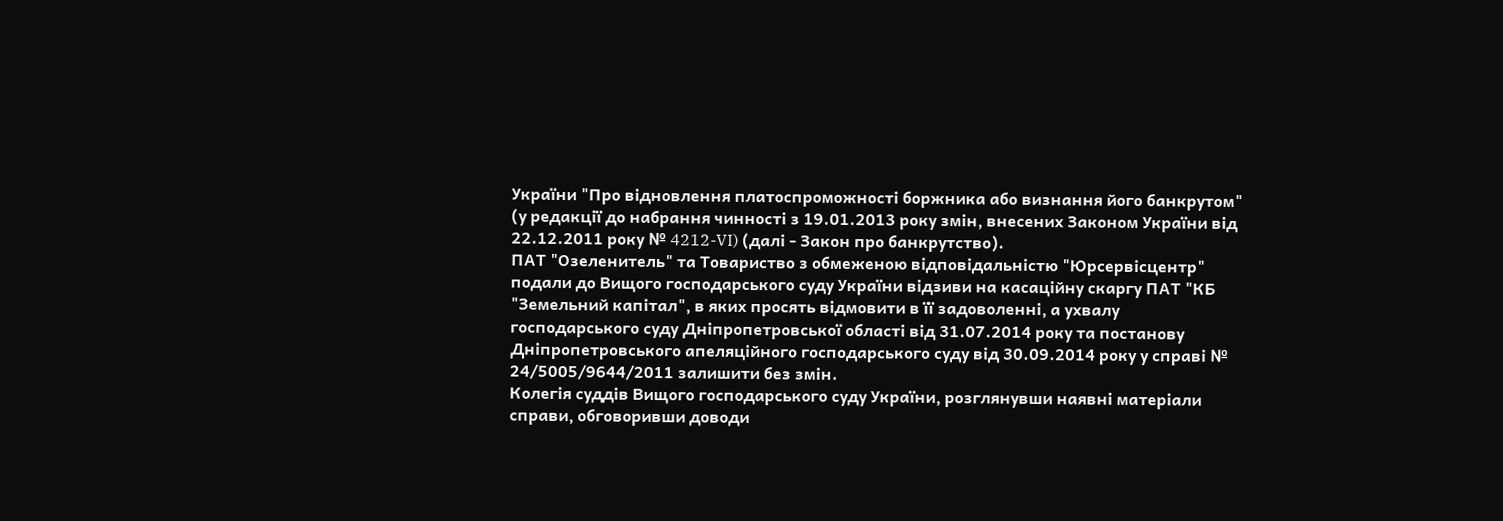України "Про відновлення платоспроможності боржника або визнання його банкрутом" (у редакції до набрання чинності з 19.01.2013 року змін, внесених Законом України від 22.12.2011 року № 4212-VI) (далі - Закон про банкрутство).
ПАТ "Озеленитель" та Товариство з обмеженою відповідальністю "Юрсервісцентр" подали до Вищого господарського суду України відзиви на касаційну скаргу ПАТ "КБ "Земельний капітал", в яких просять відмовити в її задоволенні, а ухвалу господарського суду Дніпропетровської області від 31.07.2014 року та постанову Дніпропетровського апеляційного господарського суду від 30.09.2014 року у справі № 24/5005/9644/2011 залишити без змін.
Колегія суддів Вищого господарського суду України, розглянувши наявні матеріали справи, обговоривши доводи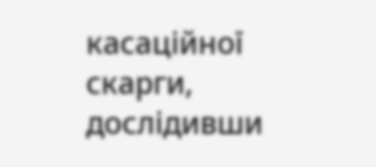касаційної скарги, дослідивши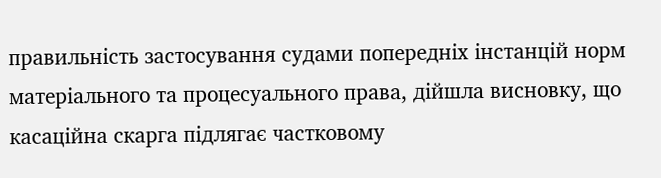правильність застосування судами попередніх інстанцій норм матеріального та процесуального права, дійшла висновку, що касаційна скарга підлягає частковому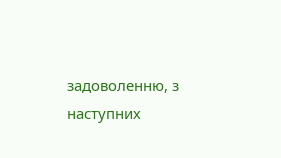задоволенню, з наступних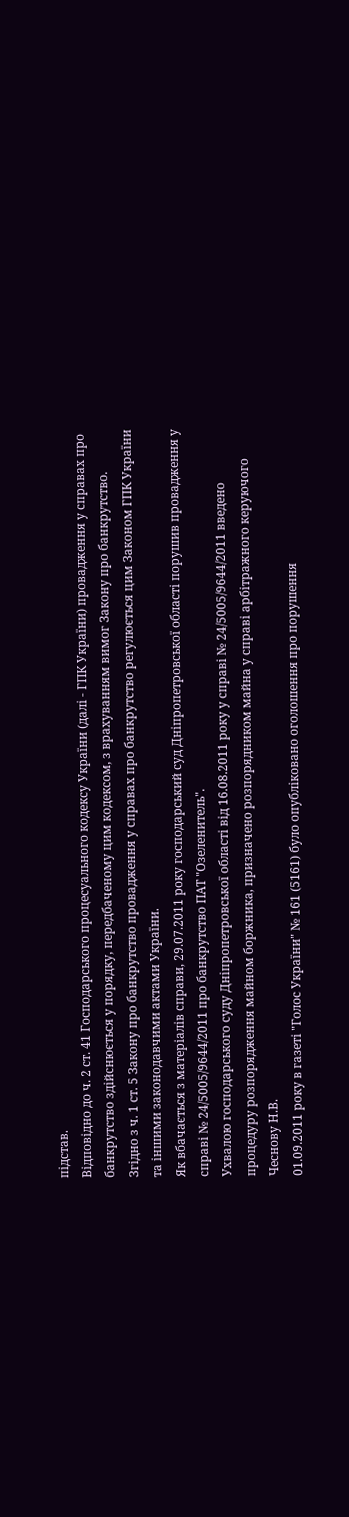підстав.
Відповідно до ч. 2 ст. 41 Господарського процесуального кодексу України (далі - ГПК України) провадження у справах про банкрутство здійснюється у порядку, передбаченому цим кодексом, з врахуванням вимог Закону про банкрутство.
Згідно з ч. 1 ст. 5 Закону про банкрутство провадження у справах про банкрутство регулюється цим Законом ГПК України та іншими законодавчими актами України.
Як вбачається з матеріалів справи, 29.07.2011 року господарський суд Дніпропетровської області порушив провадження у справі № 24/5005/9644/2011 про банкрутство ПАТ "Озеленитель".
Ухвалою господарського суду Дніпропетровської області від 16.08.2011 року у справі № 24/5005/9644/2011 введено процедуру розпорядження майном боржника, призначено розпорядником майна у справі арбітражного керуючого Чеснову Н.В.
01.09.2011 року в газеті "Голос України" № 161 (5161) було опубліковано оголошення про порушення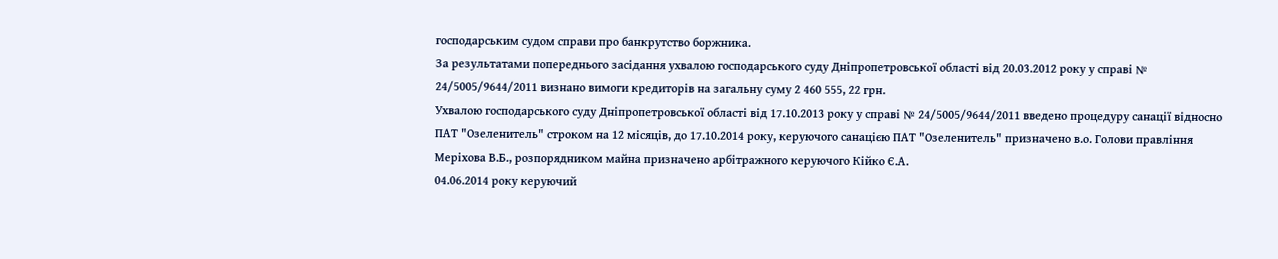господарським судом справи про банкрутство боржника.
За результатами попереднього засідання ухвалою господарського суду Дніпропетровської області від 20.03.2012 року у справі № 24/5005/9644/2011 визнано вимоги кредиторів на загальну суму 2 460 555, 22 грн.
Ухвалою господарського суду Дніпропетровської області від 17.10.2013 року у справі № 24/5005/9644/2011 введено процедуру санації відносно ПАТ "Озеленитель" строком на 12 місяців, до 17.10.2014 року, керуючого санацією ПАТ "Озеленитель" призначено в.о. Голови правління Меріхова В.Б., розпорядником майна призначено арбітражного керуючого Кійко Є.А.
04.06.2014 року керуючий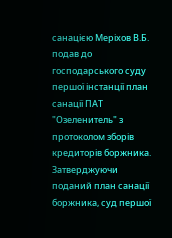санацією Меріхов В.Б. подав до господарського суду першої інстанції план санації ПАТ "Озеленитель" з протоколом зборів кредиторів боржника.
Затверджуючи поданий план санації боржника, суд першої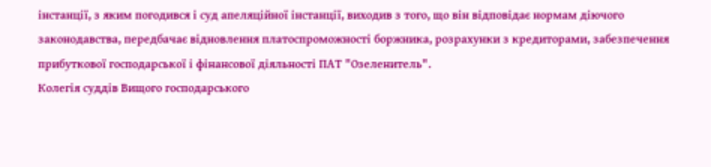інстанції, з яким погодився і суд апеляційної інстанції, виходив з того, що він відповідає нормам діючого законодавства, передбачає відновлення платоспроможності боржника, розрахунки з кредиторами, забезпечення прибуткової господарської і фінансової діяльності ПАТ "Озеленитель".
Колегія суддів Вищого господарського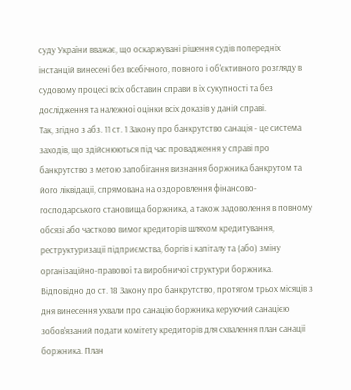суду України вважає, що оскаржувані рішення судів попередніх інстанцій винесені без всебічного, повного і об'єктивного розгляду в судовому процесі всіх обставин справи в їх сукупності та без дослідження та належної оцінки всіх доказів у даній справі.
Так, згідно з абз. 11 ст. 1 Закону про банкрутство санація - це система заходів, що здійснюються під час провадження у справі про банкрутство з метою запобігання визнання боржника банкрутом та його ліквідації, спрямована на оздоровлення фінансово-господарського становища боржника, а також задоволення в повному обсязі або частково вимог кредиторів шляхом кредитування, реструктуризації підприємства, боргів і капіталу та (або) зміну організаційно-правової та виробничої структури боржника.
Відповідно до ст. 18 Закону про банкрутство, протягом трьох місяців з дня винесення ухвали про санацію боржника керуючий санацією зобов'язаний подати комітету кредиторів для схвалення план санації боржника. План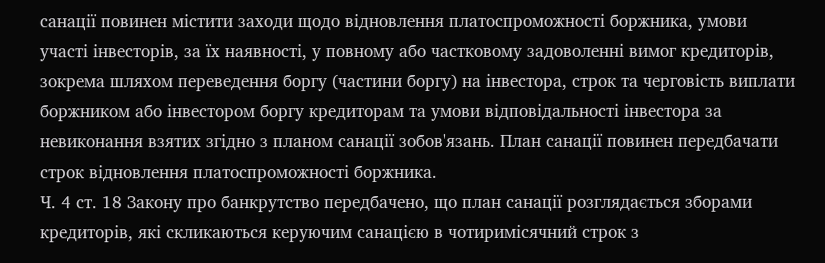санації повинен містити заходи щодо відновлення платоспроможності боржника, умови участі інвесторів, за їх наявності, у повному або частковому задоволенні вимог кредиторів, зокрема шляхом переведення боргу (частини боргу) на інвестора, строк та черговість виплати боржником або інвестором боргу кредиторам та умови відповідальності інвестора за невиконання взятих згідно з планом санації зобов'язань. План санації повинен передбачати строк відновлення платоспроможності боржника.
Ч. 4 ст. 18 Закону про банкрутство передбачено, що план санації розглядається зборами кредиторів, які скликаються керуючим санацією в чотиримісячний строк з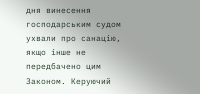дня винесення господарським судом ухвали про санацію, якщо інше не передбачено цим Законом. Керуючий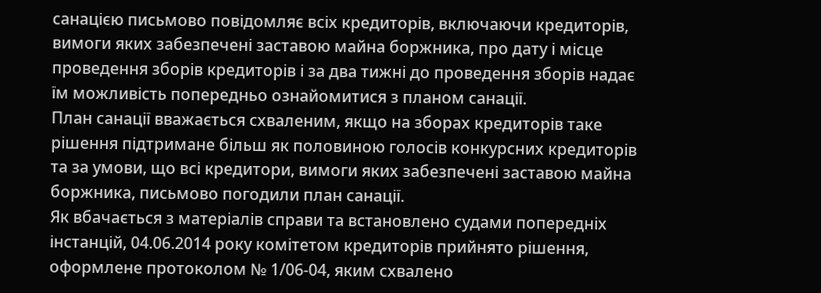санацією письмово повідомляє всіх кредиторів, включаючи кредиторів, вимоги яких забезпечені заставою майна боржника, про дату і місце проведення зборів кредиторів і за два тижні до проведення зборів надає їм можливість попередньо ознайомитися з планом санації.
План санації вважається схваленим, якщо на зборах кредиторів таке рішення підтримане більш як половиною голосів конкурсних кредиторів та за умови, що всі кредитори, вимоги яких забезпечені заставою майна боржника, письмово погодили план санації.
Як вбачається з матеріалів справи та встановлено судами попередніх інстанцій, 04.06.2014 року комітетом кредиторів прийнято рішення, оформлене протоколом № 1/06-04, яким схвалено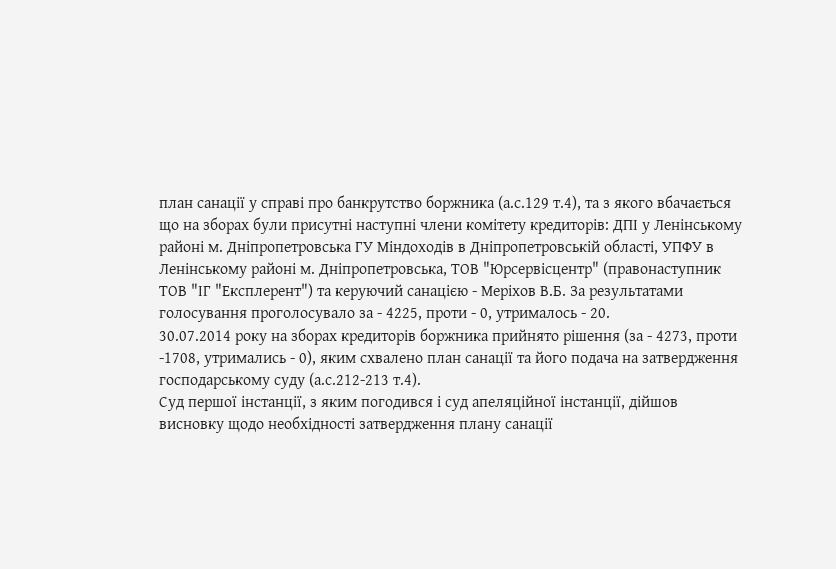план санації у справі про банкрутство боржника (а.с.129 т.4), та з якого вбачається що на зборах були присутні наступні члени комітету кредиторів: ДПІ у Ленінському районі м. Дніпропетровська ГУ Міндоходів в Дніпропетровській області, УПФУ в Ленінському районі м. Дніпропетровська, ТОВ "Юрсервісцентр" (правонаступник ТОВ "ІГ "Експлерент") та керуючий санацією - Меріхов В.Б. За результатами голосування проголосувало за - 4225, проти - 0, утрималось - 20.
30.07.2014 року на зборах кредиторів боржника прийнято рішення (за - 4273, проти -1708, утримались - 0), яким схвалено план санації та його подача на затвердження господарському суду (а.с.212-213 т.4).
Суд першої інстанції, з яким погодився і суд апеляційної інстанції, дійшов висновку щодо необхідності затвердження плану санації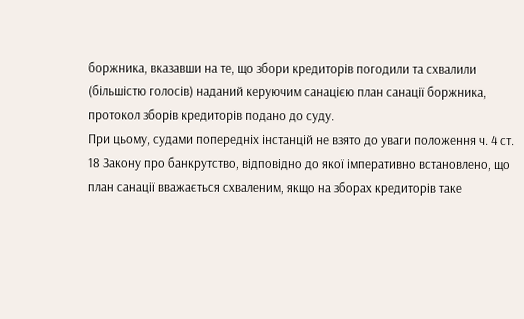боржника, вказавши на те, що збори кредиторів погодили та схвалили (більшістю голосів) наданий керуючим санацією план санації боржника, протокол зборів кредиторів подано до суду.
При цьому, судами попередніх інстанцій не взято до уваги положення ч. 4 ст. 18 Закону про банкрутство, відповідно до якої імперативно встановлено, що план санації вважається схваленим, якщо на зборах кредиторів таке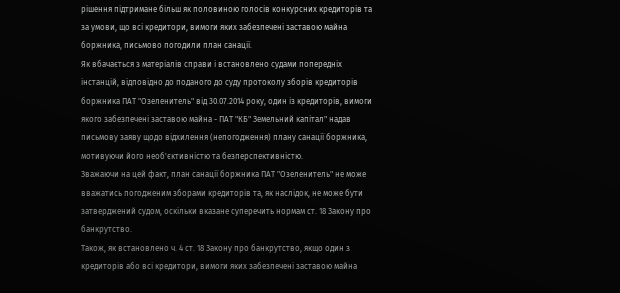рішення підтримане більш як половиною голосів конкурсних кредиторів та за умови, що всі кредитори, вимоги яких забезпечені заставою майна боржника, письмово погодили план санації.
Як вбачається з матеріалів справи і встановлено судами попередніх інстанцій, відповідно до поданого до суду протоколу зборів кредиторів боржника ПАТ "Озеленитель" від 30.07.2014 року, один із кредиторів, вимоги якого забезпечені заставою майна - ПАТ "КБ" Земельний капітал" надав письмову заяву щодо відхилення (непогодження) плану санації боржника, мотивуючи його необ'єктивністю та безперспективністю.
Зважаючи на цей факт, план санації боржника ПАТ "Озеленитель" не може вважатись погодженим зборами кредиторів та, як наслідок, не може бути затверджений судом, оскільки вказане суперечить нормам ст. 18 Закону про банкрутство.
Також, як встановлено ч. 4 ст. 18 Закону про банкрутство, якщо один з кредиторів або всі кредитори, вимоги яких забезпечені заставою майна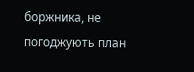боржника, не погоджують план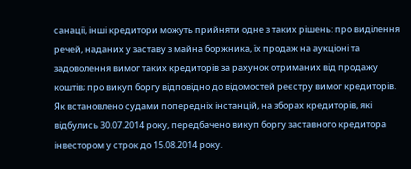санації, інші кредитори можуть прийняти одне з таких рішень: про виділення речей, наданих у заставу з майна боржника, їх продаж на аукціоні та задоволення вимог таких кредиторів за рахунок отриманих від продажу коштів; про викуп боргу відповідно до відомостей реєстру вимог кредиторів.
Як встановлено судами попередніх інстанцій, на зборах кредиторів, які відбулись 30.07.2014 року, передбачено викуп боргу заставного кредитора інвестором у строк до 15.08.2014 року.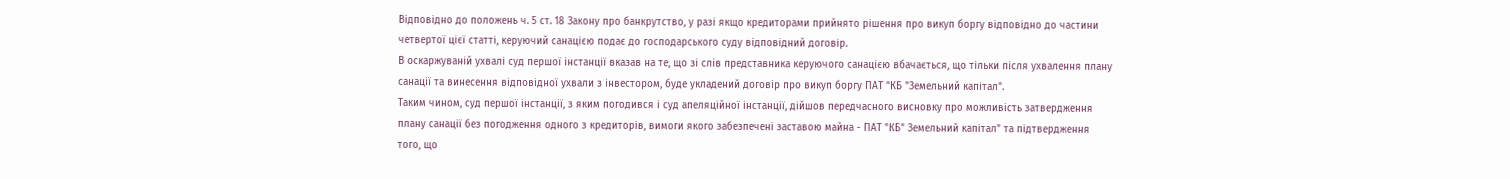Відповідно до положень ч. 5 ст. 18 Закону про банкрутство, у разі якщо кредиторами прийнято рішення про викуп боргу відповідно до частини четвертої цієї статті, керуючий санацією подає до господарського суду відповідний договір.
В оскаржуваній ухвалі суд першої інстанції вказав на те, що зі слів представника керуючого санацією вбачається, що тільки після ухвалення плану санації та винесення відповідної ухвали з інвестором, буде укладений договір про викуп боргу ПАТ "КБ "Земельний капітал".
Таким чином, суд першої інстанції, з яким погодився і суд апеляційної інстанції, дійшов передчасного висновку про можливість затвердження плану санації без погодження одного з кредиторів, вимоги якого забезпечені заставою майна - ПАТ "КБ" Земельний капітал" та підтвердження того, що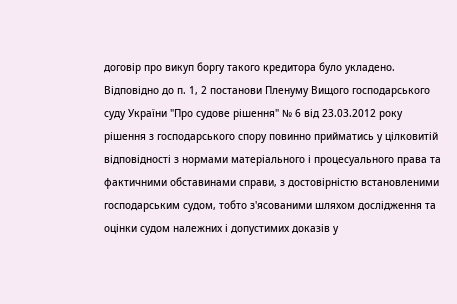договір про викуп боргу такого кредитора було укладено.
Відповідно до п. 1, 2 постанови Пленуму Вищого господарського суду України "Про судове рішення" № 6 від 23.03.2012 року рішення з господарського спору повинно прийматись у цілковитій відповідності з нормами матеріального і процесуального права та фактичними обставинами справи, з достовірністю встановленими господарським судом, тобто з'ясованими шляхом дослідження та оцінки судом належних і допустимих доказів у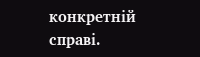конкретній справі.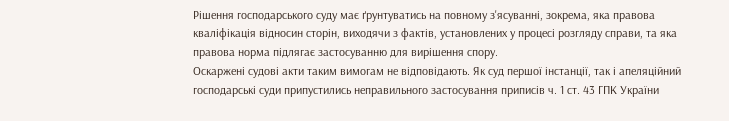Рішення господарського суду має ґрунтуватись на повному з'ясуванні, зокрема, яка правова кваліфікація відносин сторін, виходячи з фактів, установлених у процесі розгляду справи, та яка правова норма підлягає застосуванню для вирішення спору.
Оскаржені судові акти таким вимогам не відповідають. Як суд першої інстанції, так і апеляційний господарські суди припустились неправильного застосування приписів ч. 1 ст. 43 ГПК України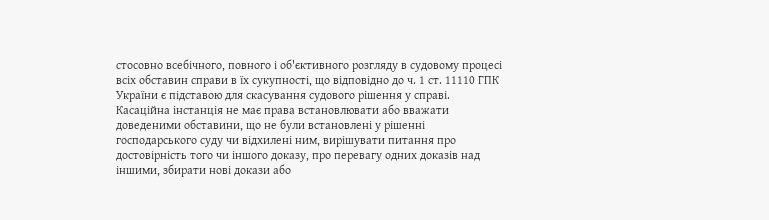стосовно всебічного, повного і об'єктивного розгляду в судовому процесі всіх обставин справи в їх сукупності, що відповідно до ч. 1 ст. 11110 ГПК України є підставою для скасування судового рішення у справі.
Касаційна інстанція не має права встановлювати або вважати доведеними обставини, що не були встановлені у рішенні господарського суду чи відхилені ним, вирішувати питання про достовірність того чи іншого доказу, про перевагу одних доказів над іншими, збирати нові докази або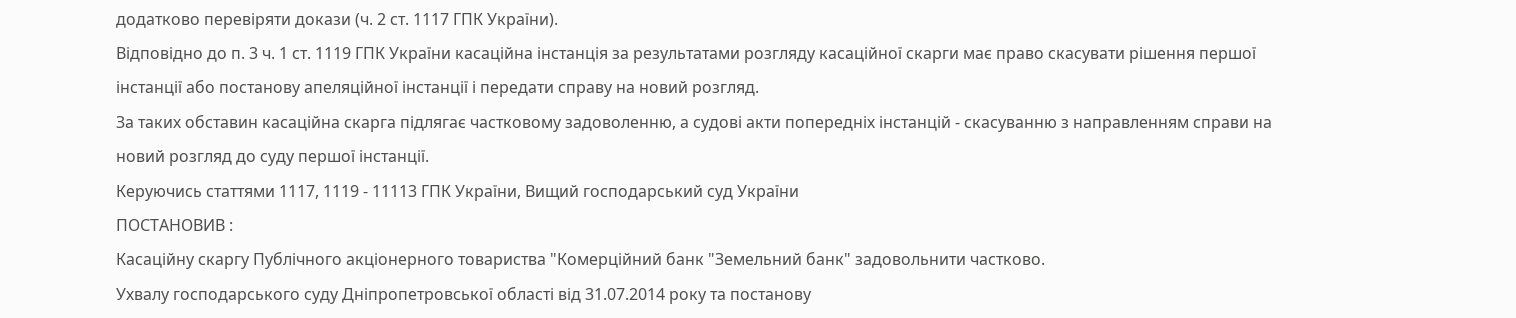додатково перевіряти докази (ч. 2 ст. 1117 ГПК України).
Відповідно до п. 3 ч. 1 ст. 1119 ГПК України касаційна інстанція за результатами розгляду касаційної скарги має право скасувати рішення першої інстанції або постанову апеляційної інстанції і передати справу на новий розгляд.
За таких обставин касаційна скарга підлягає частковому задоволенню, а судові акти попередніх інстанцій - скасуванню з направленням справи на новий розгляд до суду першої інстанції.
Керуючись статтями 1117, 1119 - 11113 ГПК України, Вищий господарський суд України
ПОСТАНОВИВ :
Касаційну скаргу Публічного акціонерного товариства "Комерційний банк "Земельний банк" задовольнити частково.
Ухвалу господарського суду Дніпропетровської області від 31.07.2014 року та постанову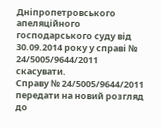Дніпропетровського апеляційного господарського суду від 30.09.2014 року у справі № 24/5005/9644/2011 скасувати.
Справу № 24/5005/9644/2011 передати на новий розгляд до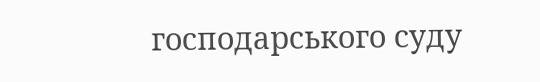господарського суду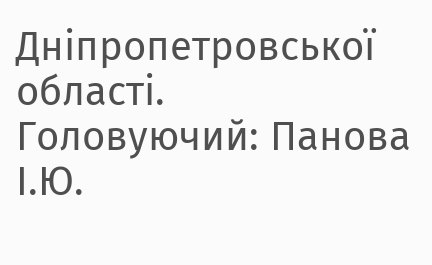Дніпропетровської області.
Головуючий: Панова І.Ю.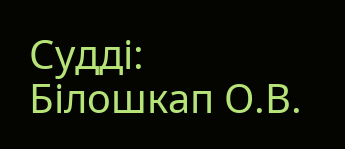Судді: Білошкап О.В.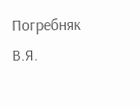Погребняк В.Я.